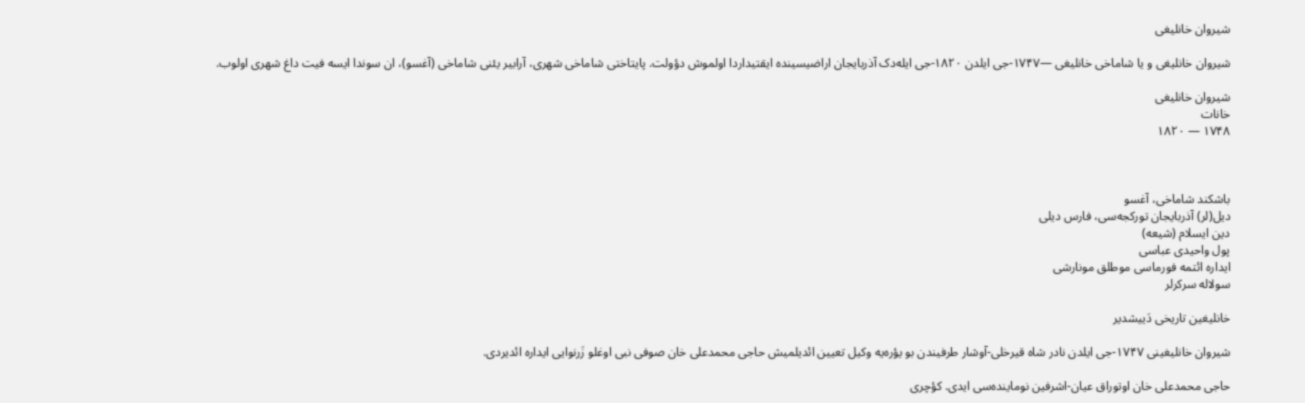شیروان خانلیغی

شیروان خانلیغی و یا شاماخی خانلیغی —۱۷۴۷-جی ایلدن ۱۸۲۰-جی ایله‌دک آذربایجان اراضیسینده ایقتیداردا اولموش دؤولت. پایتاختی شاماخی شهری، آرابیر یئنی شاماخی (آغسو)، ان سوندا ایسه فیت‌ داغ شهری اولوب.

شیروان خانلیغی
خانات
۱۷۴۸ — ۱۸۲۰



باشکند شاماخی، آغسو
دیل(لر) آذربایجان تورکجه‌سی، فارس دیلی
دین ایسلام (شیعه)
پول واحیدی عباسی
ایداره ائتمه فورماسی موطلق مونارشی
سولاله سرکرلر

خانلیغین تاریخی دَییشدیر

شیروان خانلیغینی ۱۷۴۷-جی ایلدن نادر شاه قیرخلی-آوشار طرفیندن بو یؤره‌یه وکیل تعیین ائدیلمیش حاجی محمدعلی خان صوفی نبی اوغلو زَرنوایی ایداره ائدیردی.

حاجی محمدعلی خان اوتوراق عیان-اشرفین نوماینده‌سی ایدی. کؤچری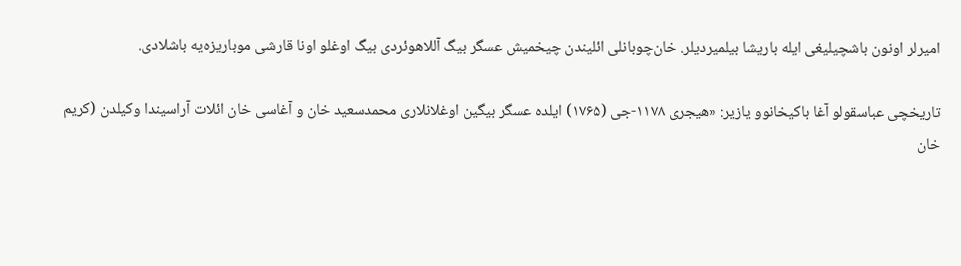امیرلر اونون باشچیلیغی ایله باریشا بیلمیردیلر. خان‌چوبانلی ائلیندن چیخمیش عسگر بیگ آللاهوئردی بیگ اوغلو اونا قارشی موباریزه‌یه باشلادی.

تاریخچی عباسقولو آغا باکیخانوو یازیر: «هیجری ۱۱۷۸-جی (۱۷۶۵) ایلده عسگر بیگین اوغلانلاری محمدسعید خان و آغاسی خان ائلات آراسیندا وکیلدن (کریم خان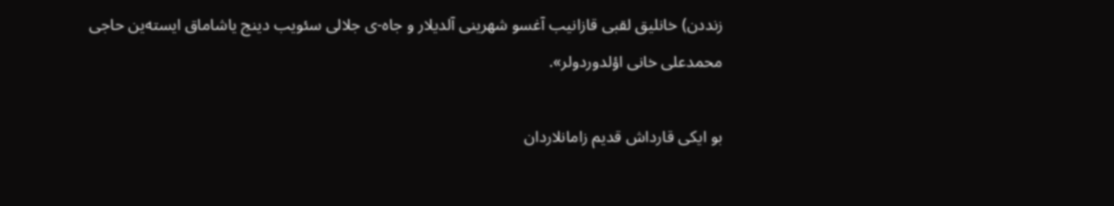زنددن) خانلیق لقبی قازانیب آغسو شهرینی آلدیلار و جاه-ی جلالی سئویب دینج یاشاماق ایسته‌ین حاجی محمدعلی خانی اؤلدوردولر».

بو ایکی قارداش قدیم زامانلاردان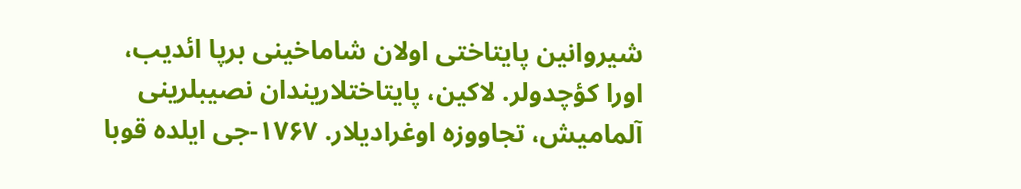شیروانین پایتاختی اولان شاماخینی برپا ائدیب، اورا کؤچدولر. لاکین، پایتاختلاریندان نصیبلرینی آلمامیش، تجاووزه اوغرادیلار. ۱۷۶۷-جی ایلده قوبا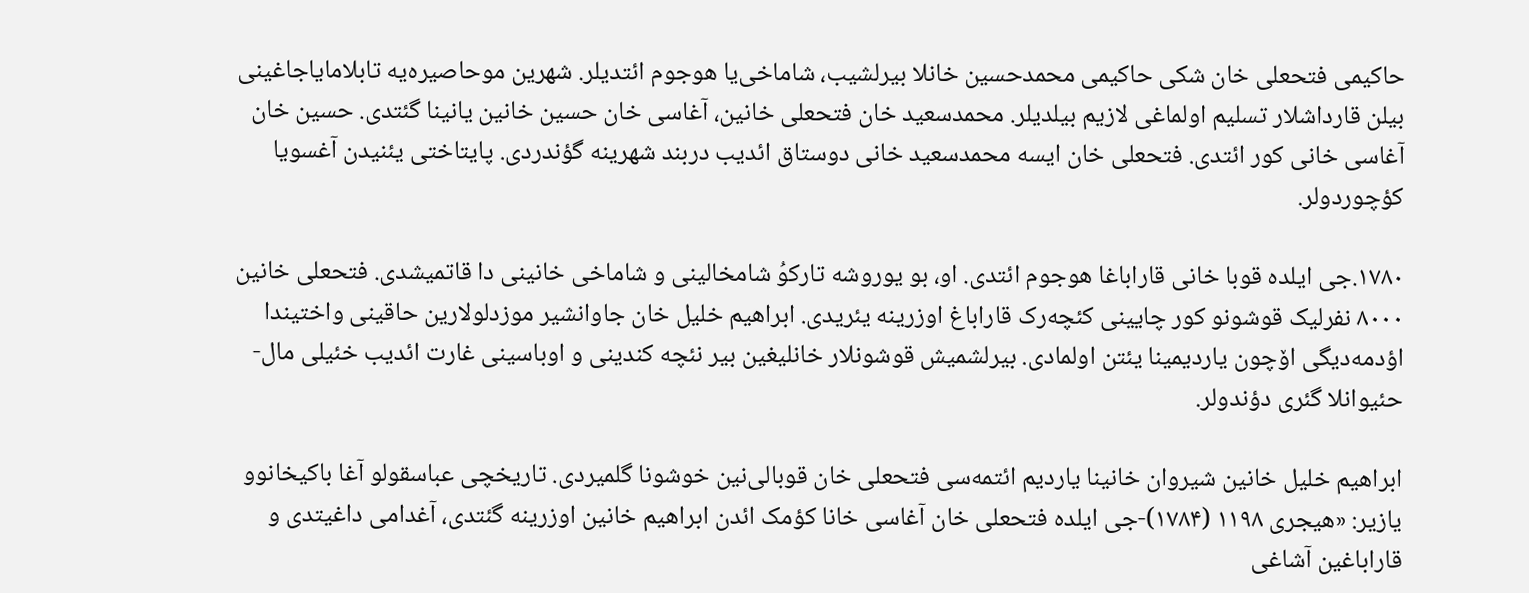حاکیمی فتحعلی خان شکی حاکیمی محمدحسین خانلا بیرلشیب، شاماخی‌یا هوجوم ائتدیلر. شهرین موحاصیره‌یه تابلامایاجاغینی بیلن قارداشلار تسلیم اولماغی لازیم بیلدیلر. محمدسعید خان فتحعلی خانین، آغاسی خان حسین خانین یانینا گئتدی. حسین خان آغاسی خانی کور ائتدی. فتحعلی خان ایسه محمدسعید خانی دوستاق ائدیب دربند شهرینه گؤندردی. پایتاختی یئنیدن آغسویا کؤچوردولر.

۱۷۸۰.جی ایلده قوبا خانی قاراباغا هوجوم ائتدی. او، بو یوروشه تارکوُ شامخالینی و شاماخی خانینی دا قاتمیشدی. فتحعلی خانین ۸۰۰۰ نفرلیک قوشونو کور چایینی کئچه‌رک قاراباغ اوزرینه یئریدی. ابراهیم خلیل خان جاوانشیر موزدلولارین حاقینی واختیندا اؤدمه‌دیگی اۆچون یاردیمینا یئتن اولمادی. بیرلشمیش قوشونلار خانلیغین بیر نئچه کندینی و اوباسینی غارت ائدیب خئیلی مال-حئیوانلا گئری دؤندولر.

ابراهیم خلیل خانین شیروان خانینا یاردیم ائتمه‌سی فتحعلی خان قوبالی‌نین خوشونا گلمیردی. تاریخچی عباسقولو آغا باکیخانوو یازیر: «هیجری ۱۱۹۸ (۱۷۸۴)-جی ایلده فتحعلی خان آغاسی خانا کؤمک ائدن ابراهیم خانین اوزرینه گئتدی، آغدامی داغیتدی و قاراباغین آشاغی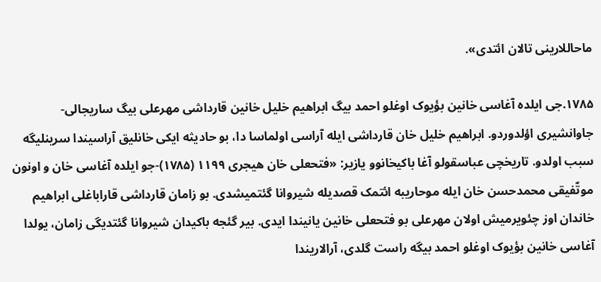ماحاللارینی تالان ائتدی».

۱۷۸۵.جی ایلده آغاسی خانین بؤیوک اوغلو احمد بیگ ابراهیم خلیل خانین قارداشی مهرعلی بیگ ساریجالی-جاوانشیری اؤلدوردو. ابراهیم خلیل خان قارداشی ایله آراسی اولماسا دا، بو حادیثه‌ ایکی خانلیق آراسیندا سرینلیگه سبب اولدو. تاریخچی عباسقولو آغا باکیخانوو یازیر: «فتحعلی خان هیجری ۱۱۹۹ (۱۷۸۵)-جو ایلده آغاسی خان و اونون موتّفیقی محمدحسن خان ایله موحاریبه ائتمک قصدیله شیروانا گئتمیشدی. بو زامان قارداشی قاراباغلی ابراهیم خاندان اوز چئویرمیش اولان مهرعلی بو فتحعلی خانین یانیندا ایدی. بیر گئجه باکیدان شیروانا گئتدیگی زامان، یولدا آغاسی خانین بؤیوک اوغلو احمد بیگه راست گلدی، آرالاریندا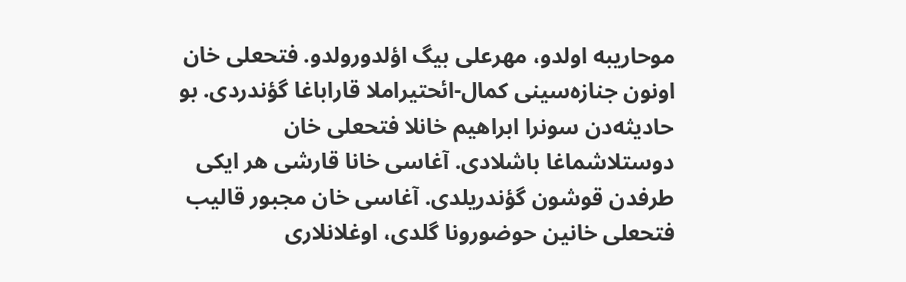موحاریبه اولدو، مهرعلی بیگ اؤلدورولدو. فتحعلی خان اونون جنازه‌سینی کمال-ائحتیراملا قاراباغا گؤندردی. بو حادیثه‌دن سونرا ابراهیم خانلا فتحعلی خان دوستلاشماغا باشلادی. آغاسی خانا قارشی هر ایکی طرفدن قوشون گؤندریلدی. آغاسی خان مجبور قالیب فتحعلی خانین حوضورونا گلدی، اوغلانلاری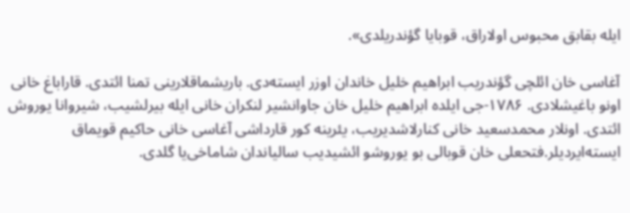ایله بقابق محبوس اولاراق، قوبایا گؤندریلدی».

آغاسی خان ائلچی گؤندریب ابراهیم خلیل خاندان اوزر ایسته‌دی. باریشماقلارینی تمنا ائتدی. قاراباغ خانی اونو باغیشلادی. ۱۷۸۶-جی ایلده ابراهیم خلیل خان جاوانشیر لنکران خانی ایله بیرلشیب، شیروانا یوروش ائتدی. اونلار محمدسعید خانی کنارلاشدیریب، یئرینه کور قارداشی آغاسی خانی حاکیم قویماق ایسته‌ایردیلر.فتحعلی خان قوبالی بو یوروشو ائشیدیب سالیاندان شاماخی‌یا گلدی.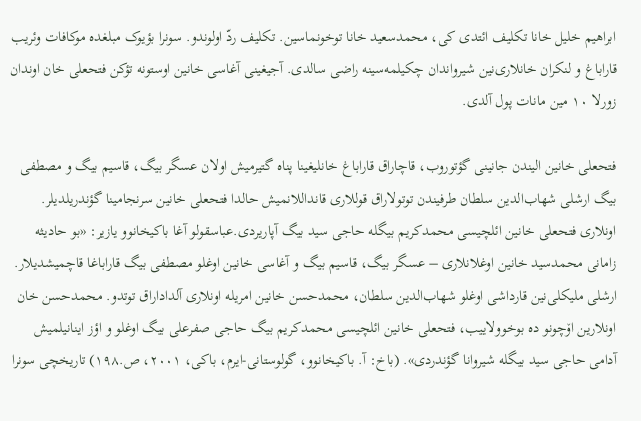ابراهیم خلیل خانا تکلیف ائتدی کی، محمدسعید خانا توخونماسین. تکلیف ردّ اولوندو. سونرا بؤیوک مبلغده موکافات وئریب قاراباغ و لنکران خانلاری‌نین شیرواندان چکیلمه‌سینه راضی سالدی. آجیغینی آغاسی خانین اوستونه تؤکن فتحعلی خان اوندان زورلا ۱۰ مین مانات پول آلدی.

فتحعلی خانین الیندن جانینی گؤتوروب، قاچاراق قاراباغ خانلیغینا پناه گتیرمیش اولان عسگر بیگ، قاسیم بیگ و مصطفی بیگ ارشلی شهاب‌الدین سلطان طرفیندن توتولاراق قوللاری قانداللانمیش حالدا فتحعلی خانین سرنجامینا گؤندریلدیلر. اونلاری فتحعلی خانین ائلچیسی محمدکریم بیگله حاجی سید بیگ آپاریردی.عباسقولو آغا باکیخانوو یازیر: «بو حادیثه زامانی محمدسید خانین اوغلانلاری – عسگر بیگ، قاسیم بیگ و آغاسی خانین اوغلو مصطفی بیگ قاراباغا قاچمیشدیلار. ارشلی ملیکلی‌نین قارداشی اوغلو شهاب‌الدین سلطان، محمدحسن خانین امریله اونلاری آلداداراق توتدو. محمدحسن خان اونلارین اۆچونو ده بوخوولاییب، فتحعلی خانین ائلچیسی محمدکریم بیگ حاجی صفرعلی بیگ اوغلو و اؤز اینانیلمیش آدامی حاجی سید بیگله شیروانا گؤندردی». (باخ: آ. باکیخانوو، گولوستانی-ایرم، باکی، ۲۰۰۱، ص.۱۹۸) تاریخچی سونرا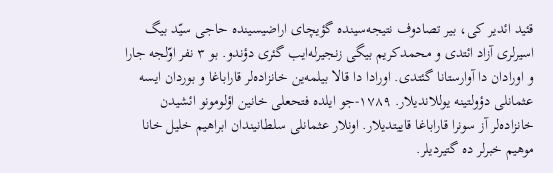قئید ائدیر کی، بیر تصادوف نتیجه‌سینده گؤیچای اراضیسینده حاجی سیّد بیگ اسیرلری آزاد ائتدی و محمدکریم بیگی زنجیرله‌ایب گئری دؤندو. بو ۳ نفر اوّلجه جارا و اورادان دا آوارستانا گئتدی. اورادا دا قالا بیلمه‌ین خانزاده‌لر قاراباغا و بوردان ایسه عثمانلی دؤولتینه یوللاندیلار. ۱۷۸۹-جو ایلده فتحعلی خانین اؤلومونو ائشیدن خانزاده‌لر آز سونرا قاراباغا قاییتدیلار. اونلار عثمانلی سلطانیندان ابراهیم خلیل خانا موهیم خبرلر ده گتیردیلر.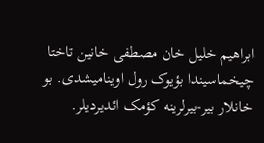ابراهیم خلیل خان مصطفی خانین تاختا چیخماسیندا بؤیوک رول اوینامیشدی. بو خانلار بیر-بیرلرینه کؤمک ائدیردیلر.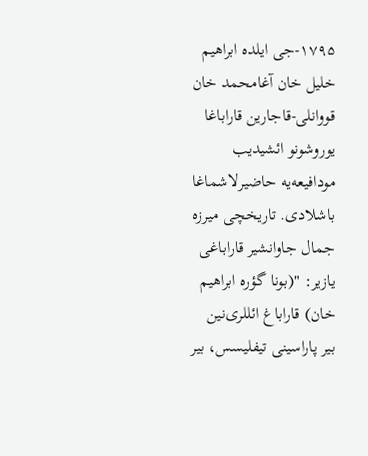۱۷۹۵-جی ایلده ابراهیم خلیل خان آغامحمد خان قووانلی-قاجارین قاراباغا یوروشونو ائشیدیب مودافیعه‌یه حاضیرلاشماغا باشلادی. تاریخچی میرزه جمال جاوانشیر قاراباغی یازیر: "(بونا گؤره ابراهیم خان) قاراباغ ائللری‌نین بیر پاراسینی تیفلیسس، بیر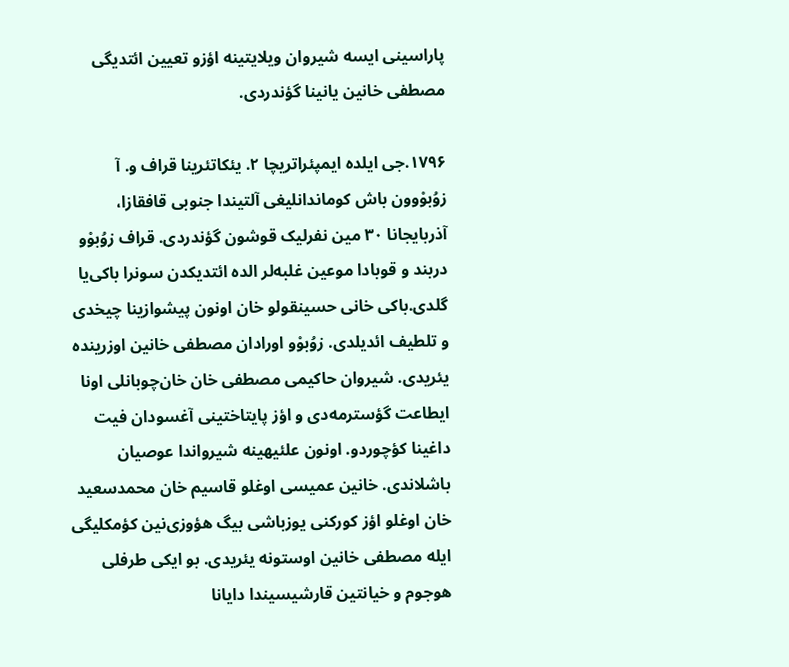پاراسینی ایسه شیروان ویلایتینه اؤزو تعیین ائتدیگی مصطفی خانین یانینا گؤندردی.

۱۷۹۶.جی ایلده ایمپئراتریچا ۲. یئکاتئرینا قراف و. آ زوُبوْوون باش کوماندانلیغی آلتیندا جنوبی قافقازا، آذربایجانا ۳۰ مین نفرلیک قوشون گؤندردی. قراف زوُبوْو دربند و قوبادا موعین غلبه‌لر الده ائتدیکدن سونرا باکی‌یا گلدی.باکی خانی حسینقولو خان اونون پیشوازینا چیخدی و تلطیف ائدیلدی. زوُبوْو اورادان مصطفی خانین اوزرینده یئریدی. شیروان حاکیمی مصطفی خان خان‌چوبانلی اونا ایطاعت گؤسترمه‌دی و اؤز پایتاختینی آغسودان فیت داغینا کؤچوردو. اونون علئیهینه شیرواندا عوصیان باشلاندی. خانین عمیسی اوغلو قاسیم خان محمدسعید خان اوغلو اؤز کورکنی یوزباشی بیگ هؤوزی‌نین کؤمکلیگی ایله مصطفی خانین اوستونه یئریدی. بو ایکی طرفلی هوجوم و خیانتین قارشیسیندا دایانا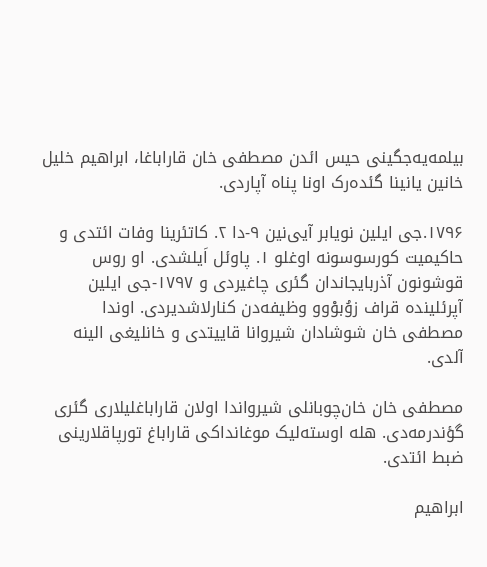بیلمه‌یه‌جگینی حیس ائدن مصطفی خان قاراباغا، ابراهیم خلیل خانین یانینا گئده‌رک اونا پناه آپاردی.

۱۷۹۶.جی ایلین نویابر آیی‌نین ۹-دا ۲. کاتئرینا وفات ائتدی و حاکیمیت کورسوسونه اوغلو ۱. پاوئل اَیلشدی. او روس قوشونون آذربایجاندان گئری چاغیردی و ۱۷۹۷-جی ایلین آپرئلینده قراف زوُبوْوو وظیفه‌دن کنارلاشدیردی. اوندا مصطفی خان شوشادان شیروانا قاییتدی و خانلیغی الینه آلدی.

مصطفی خان خان‌چوبانلی شیرواندا اولان قاراباغلیلاری گئری گؤندرمه‌دی. هله اوسته‌لیک موغانداکی قاراباغ تورپاقلارینی ضبط ائتدی.

ابراهیم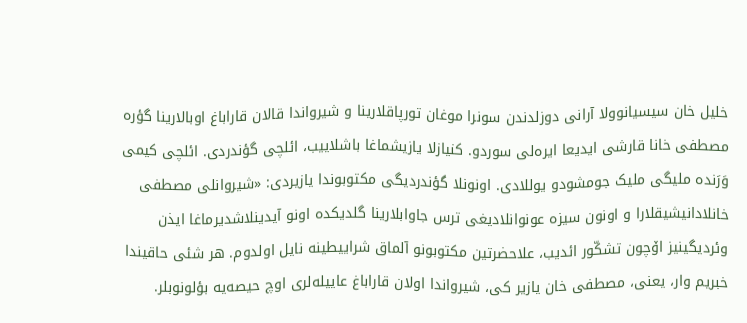خلیل خان سیسیانوولا آرانی دوزلدندن سونرا موغان تورپاقلارینا و شیرواندا قالان قاراباغ اوبالارینا گؤره مصطفی خانا قارشی ایدیعا ایره‌لی سوردو. کنیازلا یازیشماغا باشلاییب، ائلچی گؤندردی. ائلچی کیمی وَرَنده ملیگی ملیک جومشودو یوللادی. اونونلا گؤندردیگی مکتوبوندا یازیردی: «شیروانلی مصطفی خانلادانیشیقلارا و اونون سیزه عونوانلادیغی ترس جاوابلارینا گلدیکده اونو آیدینلاشدیرماغا ایذن وئردیگینیز اۆچون تشکّور ائدیب، علاحضرتین مکتوبونو آلماق شراییطینه نایل اولدوم. هر شئی حاقیندا خبریم وار، یعنی، مصطفی خان یازیر کی، شیرواندا اولان قاراباغ عاییله‌لری اوچ حیصه‌یه بؤلونوبلر.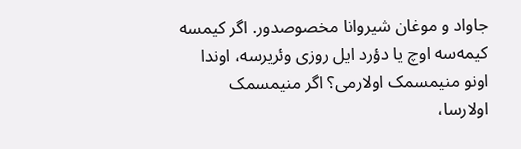جاواد و موغان شیروانا مخصوصدور. اگر کیمسه کیمه‌سه اوچ یا دؤرد ایل روزی وئریرسه، اوندا اونو منیمسمک اولارمی؟ اگر منیمسمک اولارسا،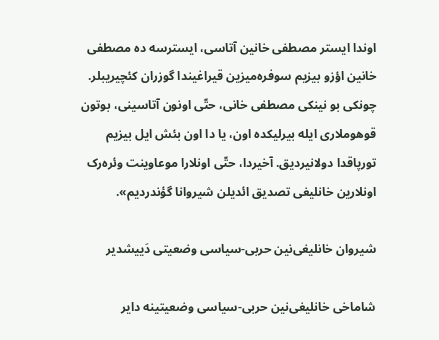اوندا ایستر مصطفی خانین آتاسی، ایسترسه ده مصطفی خانین اؤزو بیزیم سوفره‌میزین قیراغیندا گوزران کئچیریبلر. چونکی بو نینکی مصطفی خانی، حتّی اونون آتاسینی، بوتون قوهوملاری ایله بیرلیکده اون، یا دا اون بئش ایل بیزیم تورپاقدا دولانیردیق. آخیردا، حتّی اونلارا موعاوینت وئره‌رک اونلارین خانلیغی تصدیق ائدیلن شیروانا گؤندردیم».

شیروان خانلیغی‌نین حربی-سیاسی وضعیتی دَییشدیر

شاماخی خانلیغی‌نین حربی-سیاسی وضعیتینه دایر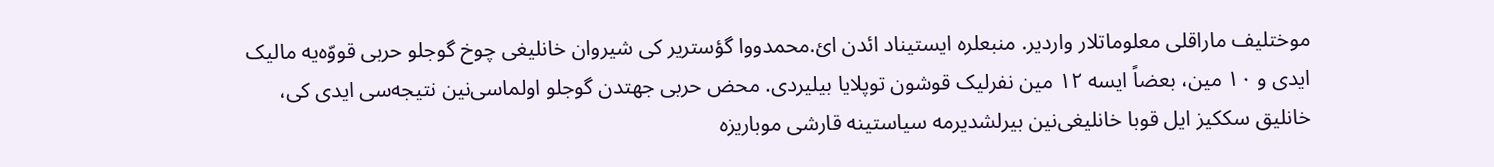موختلیف ماراقلی معلوماتلار واردیر. منبعلره ایستیناد ائدن ائ.محمدووا گؤستریر کی شیروان خانلیغی چوخ گوجلو حربی قووّه‌یه مالیک ایدی و ۱۰ مین، بعضاً ایسه ۱۲ مین نفرلیک قوشون توپلایا بیلیردی. محض حربی جهتدن گوجلو اولماسی‌نین نتیجه‌سی ایدی کی، خانلیق سککیز ایل قوبا خانلیغی‌نین بیرلشدیرمه سیاستینه قارشی موباریزه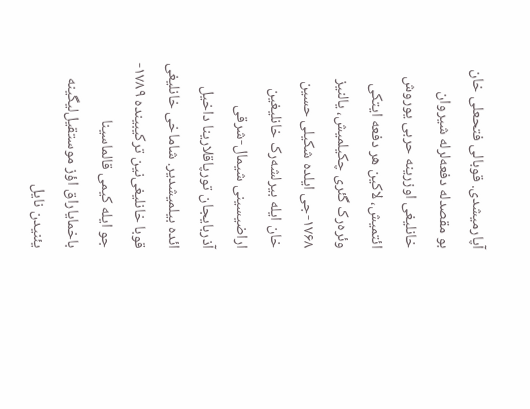آپارمیشدی. قوبالی فتحعلی خان بو مقصدله دفعه‌لرله شیروان خانلیغی اوزرینه حربی یوروش ائتمیش، لاکین هر دفعه ایتکی وئره‌رک گئری چکیلمیش، یالنیز ۱۷۶۸-جی ایلده شکیلی حسین خان ایله بیرلشه‌رک خانلیغین اراضیسینی شیمال-شرقی آذربایجان تورپاقلارینا داخیل ائده بیلمیشدیر. شاماخی خانلیغی قوبا خانلیغی‌نین ترکیبینده ۱۷۸۹-جو ایله کیمی قالماسینا باخمایاراق اؤز موستقیل‌لیگینه یئنیدن نایل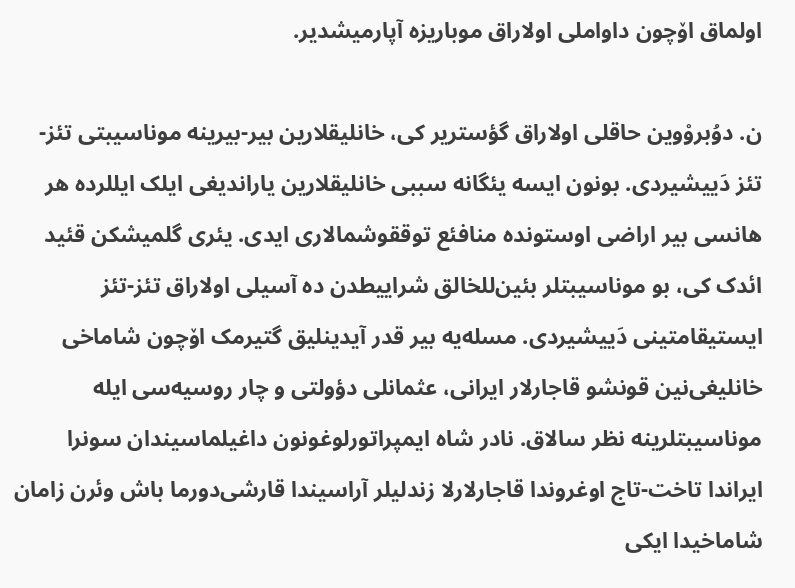اولماق اۆچون داواملی اولاراق موباریزه آپارمیشدیر.

ن. دوُبروْوین حاقلی اولاراق گؤستریر کی، خانلیقلارین بیر-بیرینه موناسیبتی تئز-تئز دَییشیردی. بونون ایسه یئگانه سببی خانلیقلارین یاراندیغی ایلک ایللرده هر هانسی بیر اراضی اوستونده منافئع توققوشمالاری ایدی. یئری گلمیشکن قئید ائدک کی، بو موناسیبتلر بئین‌للخالق شراییطدن ده آسیلی اولاراق تئز-تئز ایستیقامتینی دَییشیردی. مسله‌یه بیر قدر آیدینلیق گتیرمک اۆچون شاماخی خانلیغی‌نین قونشو قاجارلار ایرانی، عثمانلی دؤولتی و چار روسیه‌سی ایله موناسیبتلرینه نظر سالاق. نادر شاه ایمپراتورلوغونون داغیلماسیندان سونرا ایراندا تاخت-تاج اوغروندا قاجارلارلا زندلیلر آراسیندا قارشی‌دورما باش وئرن زامان شاماخیدا ایکی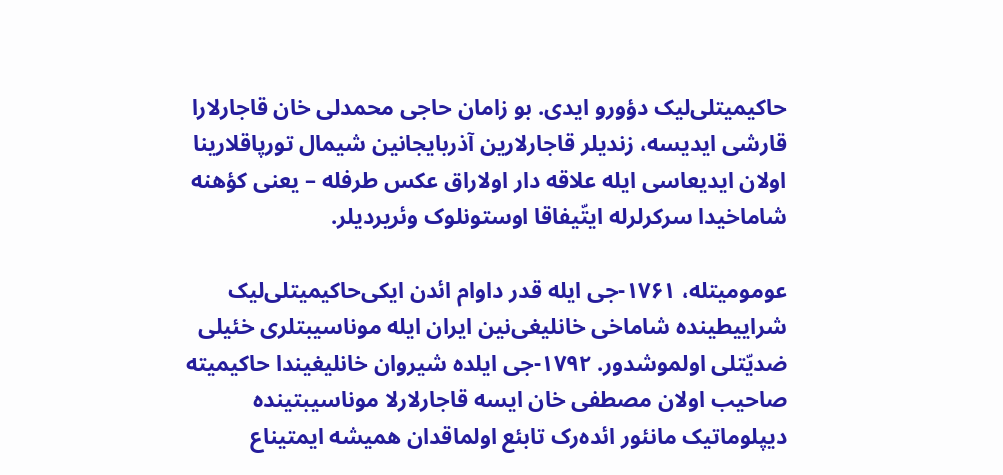حاکیمیتلی‌لیک دؤورو ایدی. بو زامان حاجی محمدلی خان قاجارلارا قارشی ایدیسه، زندیلر قاجارلارین آذربایجانین شیمال تورپاقلارینا اولان ایدیعاسی ایله علاقه دار اولاراق عکس طرفله – یعنی کؤهنه شاماخیدا سرکرلرله ایتّیفاقا اوستونلوک وئریردیلر.

عومومیتله، ۱۷۶۱-جی ایله قدر داوام ائدن ایکی‌حاکیمیتلی‌لیک شراییطینده شاماخی خانلیغی‌نین ایران ایله موناسیبتلری خئیلی ضدیّتلی اولموشدور. ۱۷۹۲-جی ایلده شیروان خانلیغیندا حاکیمیته صاحیب اولان مصطفی خان ایسه قاجارلارلا موناسیبتینده دیپلوماتیک مانئور ائده‌رک تابئع اولماقدان همیشه ایمتیناع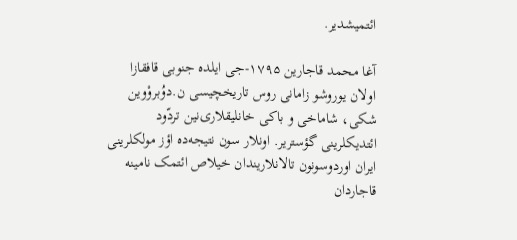ائتمیشدیر.

آغا محمد قاجارین ۱۷۹۵-جی ایلده جنوبی قافقازا اولان یوروشو زامانی روس تاریخچیسی ن.دوُبروْوین شکی، شاماخی و باکی خانلیقلاری‌نین تردّود ائتدیکلرینی گؤستریر. اونلار سون نتیجه‌ده اؤز مولکلرینی ایران اوردوسونون تالانلاریندان خیلاص ائتمک نامینه قاجاردان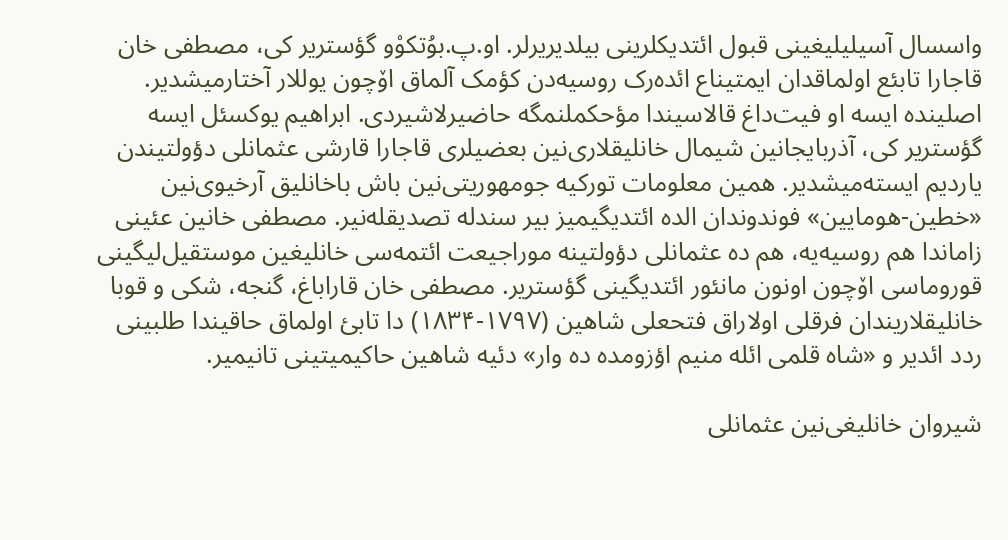واسسال آسیلیلیغینی قبول ائتدیکلرینی بیلدیریرلر. او.پ.بوُتکوْو گؤستریر کی، مصطفی خان قاجارا تابئع اولماقدان ایمتیناع ائده‌رک روسیه‌دن کؤمک آلماق اۆچون یوللار آختارمیشدیر. اصلینده ایسه او فیت‌داغ قالاسیندا مؤحکملنمگه حاضیرلاشیردی. ابراهیم یوکسئل ایسه گؤستریر کی، آذربایجانین شیمال خانلیقلاری‌نین بعضیلری قاجارا قارشی عثمانلی دؤولتیندن یاردیم ایسته‌میشدیر. همین معلومات تورکیه جومهوریتی‌نین باش باخانلیق آرخیوی‌نین «خطین-هومایین» فوندوندان الده ائتدیگیمیز بیر سندله تصدیقله‌نیر. مصطفی خانین عئینی زاماندا هم روسیه‌یه، هم ده عثمانلی دؤولتینه موراجیعت ائتمه‌سی خانلیغین موستقیل‌لیگینی قوروماسی اۆچون اونون مانئور ائتدیگینی گؤستریر. مصطفی خان قاراباغ، گنجه، شکی و قوبا خانلیقلاریندان فرقلی اولاراق فتحعلی شاهین (۱۷۹۷-۱۸۳۴) دا تابئ اولماق حاقیندا طلبینی ردد ائدیر و «شاه قلمی ائله منیم اؤزومده ده وار» دئیه شاهین حاکیمیتینی تانیمیر.

شیروان خانلیغی‌نین عثمانلی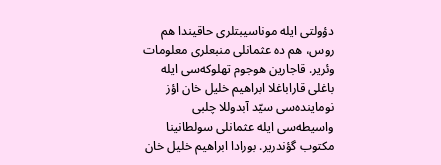دؤولتی ایله موناسیبتلری حاقیندا هم روس، هم ده عثمانلی منبعلری معلومات وئریر. قاجارین هوجوم تهلوکه‌سی ایله باغلی قاراباغلا ابراهیم خلیل خان اؤز نوماینده‌سی سیّد آبدوللا چلبی واسیطه‌سی ایله عثمانلی سولطانینا مکتوب گؤندریر. بورادا ابراهیم خلیل خان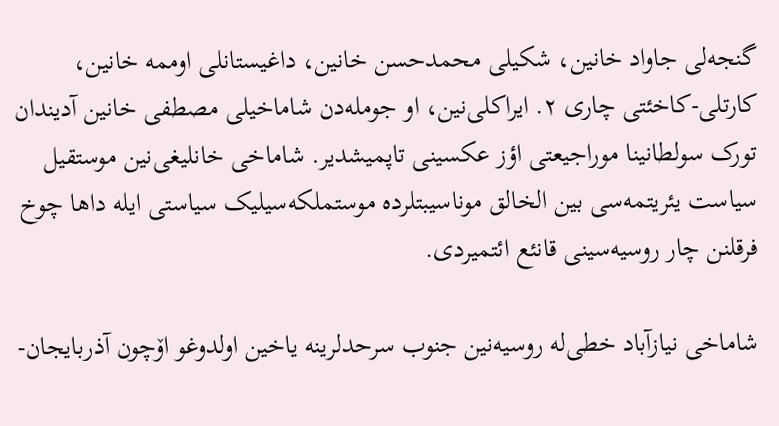گنجه‌لی جاواد خانین، شکیلی محمدحسن خانین، داغیستانلی اوممه خانین، کارتلی-کاخئتی چاری ۲. ایراکلی‌نین، او جومله‌دن شاماخیلی مصطفی خانین آدیندان تورک سولطانینا موراجیعتی اؤز عکسینی تاپمیشدیر. شاماخی خانلیغی‌نین موستقیل سیاست یئریتمه‌سی بین الخالق موناسیبتلرده موستملکه‌سیلیک سیاستی ایله داها چوخ فرقلنن چار روسیه‌سینی قانئع ائتمیردی.

شاماخی نیازآباد خطی‌له روسیه‌نین جنوب سرحدلرینه یاخین اولدوغو اۆچون آذربایجان-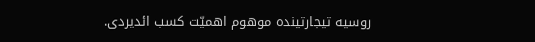روسیه تیجارتینده موهوم اهمیّت کسب ائدیردی.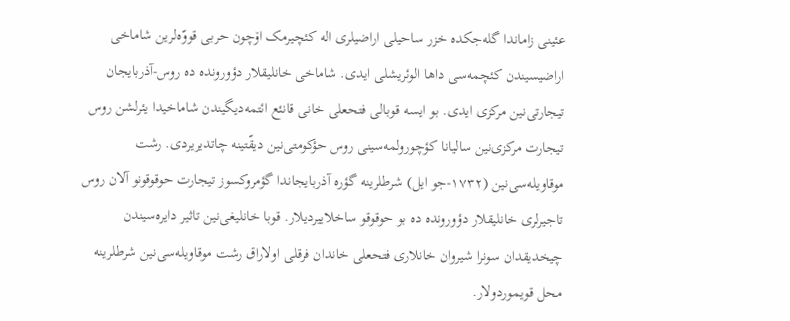عئینی زاماندا گله‌جکده خزر ساحیلی اراضیلری اله کئچیرمک اۆچون حربی قووّه‌لرین شاماخی اراضیسیندن کئچمه‌سی داها الوئریشلی ایدی. شاماخی خانلیقلار دؤورونده ده روس-آذربایجان تیجارتی‌نین مرکزی ایدی. بو ایسه قوبالی فتحعلی خانی قانئع ائتمه‌دیگیندن شاماخیدا یئرلشن روس تیجارت مرکزی‌نین سالیانا کؤچورولمه‌سینی روس حؤکومتی‌نین دیقّتینه چاتدیریردی. رشت موقاویله‌سی‌نین (۱۷۳۲-جو ایل) شرطلرینه گؤره آذربایجاندا گؤمروکسوز تیجارت حوقوقونو آلان روس تاجیرلری خانلیقلار دؤورونده ده بو حوقوقو ساخلاییردیلار. قوبا خانلیغی‌نین تاثیر دایره‌سیندن چیخدیقدان سونرا شیروان خانلاری فتحعلی خاندان فرقلی اولاراق رشت موقاویله‌سی‌نین شرطلرینه محل قویموردولار.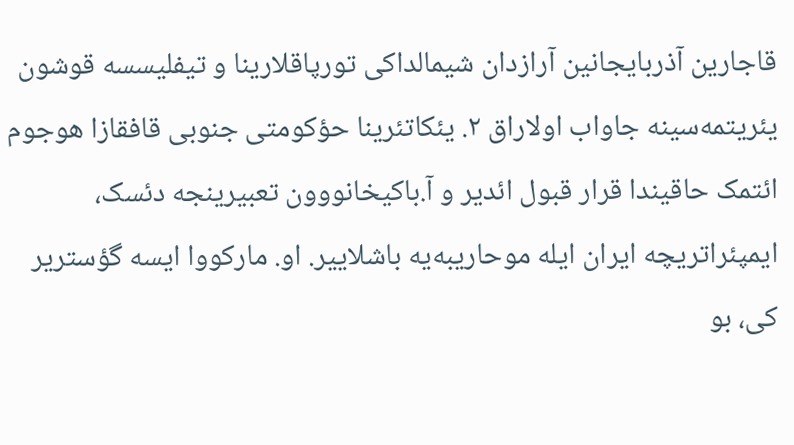قاجارین آذربایجانین آرازدان شیمالداکی تورپاقلارینا و تیفلیسسه قوشون یئریتمه‌سینه جاواب اولاراق ۲. یئکاتئرینا حؤکومتی جنوبی قافقازا هوجوم ائتمک حاقیندا قرار قبول ائدیر و آ.باکیخانووون تعبیرینجه دئسک، ایمپئراتریچه ایران ایله موحاریبه‌یه باشلاییر. او. مارکووا ایسه گؤستریر کی، بو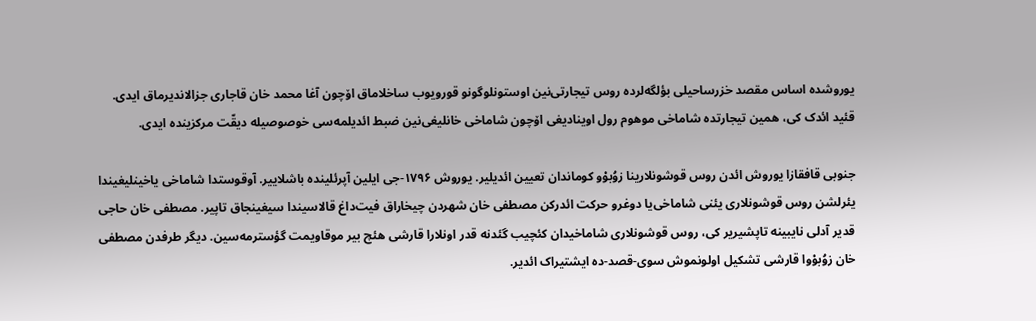یوروشده اساس مقصد خزرساحیلی بؤلگه‌لرده روس تیجارتی‌نین اوستونلوگونو قورویوب ساخلاماق اۆچون آغا محمد خان قاجاری جزالاندیرماق ایدی. قئید ائدک کی، همین تیجارتده شاماخی موهوم رول اوینادیغی اۆچون شاماخی خانلیغی‌نین ضبط ائدیلمه‌سی خوصوصیله دیقّت مرکزینده ایدی.

جنوبی قافقازا یوروش ائدن روس قوشونلارینا زوُبوْو کوماندان تعیین ائدیلیر. یوروش ۱۷۹۶-جی ایلین آپرئلینده باشلاییر. آوقوستدا شاماخی یاخینلیغیندا یئرلشن روس قوشونلاری یئنی شاماخی‌یا دوغرو حرکت ائدرکن مصطفی خان شهردن چیخاراق فیت‌داغ قالاسیندا سیغینجاق تاپیر. مصطفی خان حاجی قدیر آدلی نایبینه تاپشیریر کی، روس قوشونلاری شاماخیدان کئچیب گئدنه قدر اونلارا قارشی هئچ بیر موقاویمت گؤسترمه‌سین. دیگر طرفدن مصطفی خان زوُبوْوا قارشی تشکیل اولونموش سوی-قصد-ده ایشتیراک ائدیر.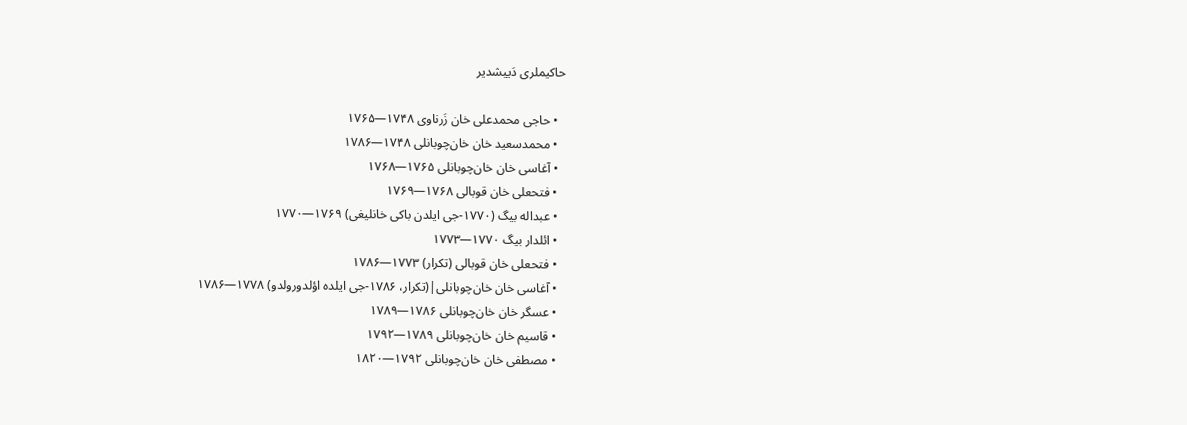حاکیملری دَییشدیر

  • حاجی محمدعلی خان زَرناوی ۱۷۴۸—۱۷۶۵
  • محمدسعید خان خان‌چوبانلی ۱۷۴۸—۱۷۸۶
  • آغاسی خان خان‌چوبانلی ۱۷۶۵—۱۷۶۸
  • فتحعلی خان قوبالی ۱۷۶۸—۱۷۶۹
  • عبداله بیگ (۱۷۷۰-جی ایلدن باکی خانلیغی) ۱۷۶۹—۱۷۷۰
  • ائلدار بیگ ۱۷۷۰—۱۷۷۳
  • فتحعلی خان قوبالی (تکرار) ۱۷۷۳—۱۷۸۶
  • آغاسی خان خان‌چوبانلی|(تکرار، ۱۷۸۶-جی ایلده اؤلدورولدو) ۱۷۷۸—۱۷۸۶
  • عسگر خان خان‌چوبانلی ۱۷۸۶—۱۷۸۹
  • قاسیم خان خان‌چوبانلی ۱۷۸۹—۱۷۹۲
  • مصطفی خان خان‌چوبانلی ۱۷۹۲—۱۸۲۰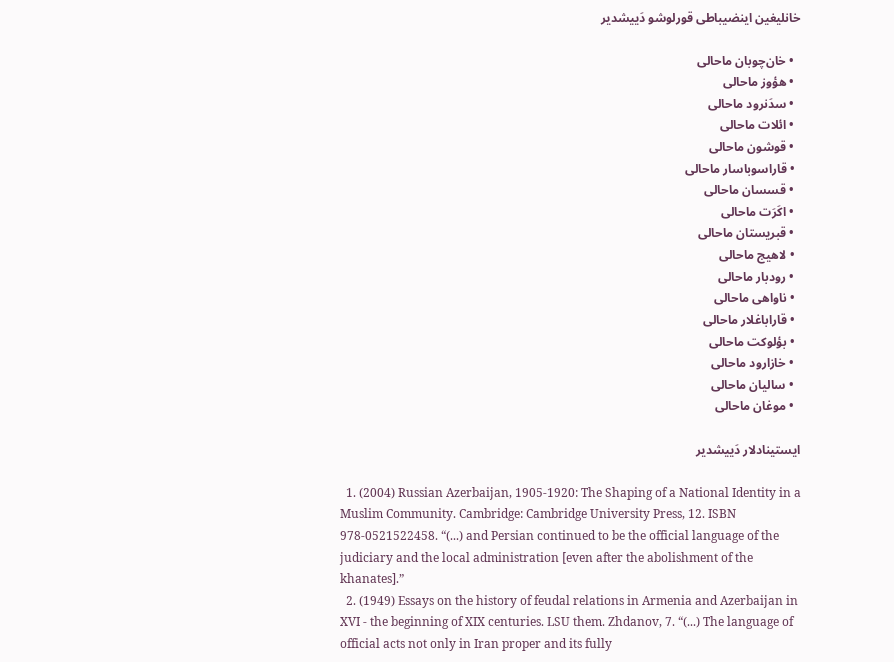خانلیغین اینضیباطی قورلوشو دَییشدیر

  • خان‌چوبان ماحالی
  • هؤوز ماحالی
  • سدَنرود ماحالی
  • ائلات ماحالی
  • قوشون ماحالی
  • قاراسوباسار ماحالی
  • قسسان ماحالی
  • اکَرَت ماحالی
  • قبریستان ماحالی
  • لاهیج ماحالی
  • رودبار ماحالی
  • ناواهی ماحالی
  • قاراباغلار ماحالی
  • بؤلوکت ماحالی
  • خازارود ماحالی
  • سالیان ماحالی
  • موغان ماحالی

ایستینادلار دَییشدیر

  1. (2004) Russian Azerbaijan, 1905-1920: The Shaping of a National Identity in a Muslim Community. Cambridge: Cambridge University Press, 12. ISBN 978-0521522458. “(...) and Persian continued to be the official language of the judiciary and the local administration [even after the abolishment of the khanates].”
  2. (1949) Essays on the history of feudal relations in Armenia and Azerbaijan in XVI - the beginning of XIX centuries. LSU them. Zhdanov, 7. “(...) The language of official acts not only in Iran proper and its fully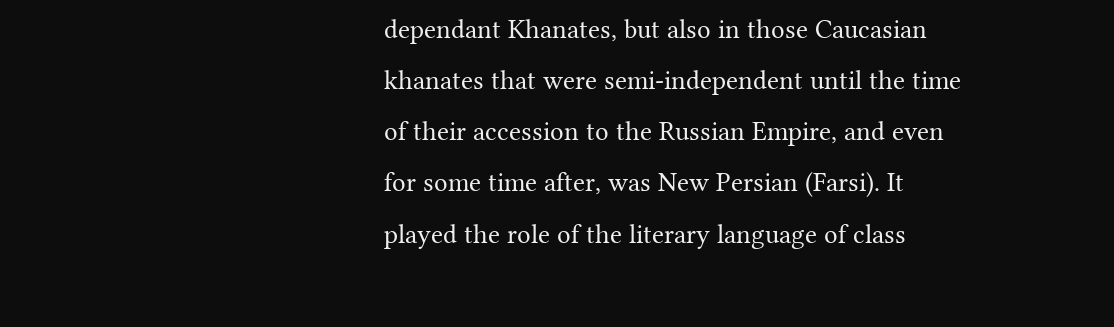dependant Khanates, but also in those Caucasian khanates that were semi-independent until the time of their accession to the Russian Empire, and even for some time after, was New Persian (Farsi). It played the role of the literary language of class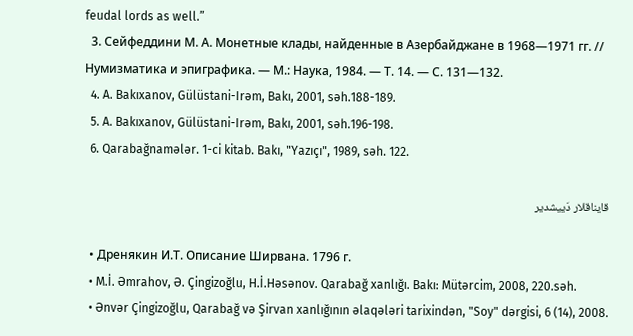feudal lords as well.”
  3. Сейфеддини М. А. Монетные клады, найденные в Азербайджане в 1968—1971 гг. // Нумизматика и эпиграфика. — М.: Наука, 1984. — Т. 14. — С. 131—132.
  4. A. Bakıxanov, Gülüstani-Irəm, Bakı, 2001, səh.188-189.
  5. A. Bakıxanov, Gülüstani-Irəm, Bakı, 2001, səh.196-198.
  6. Qarabağnamələr. 1-ci kitab. Bakı, "Yazıçı", 1989, səh. 122.

قایناقلار دَییشدیر

  • Дренякин И.Т. Описание Ширвана. 1796 г.
  • M.İ. Əmrahov, Ə. Çingizoğlu, H.İ.Həsənov. Qarabağ xanlığı. Bakı: Mütərcim, 2008, 220.səh.
  • Ənvər Çingizoğlu, Qarabağ və Şirvan xanlığının əlaqələri tarixindən, "Soy" dərgisi, 6 (14), 2008.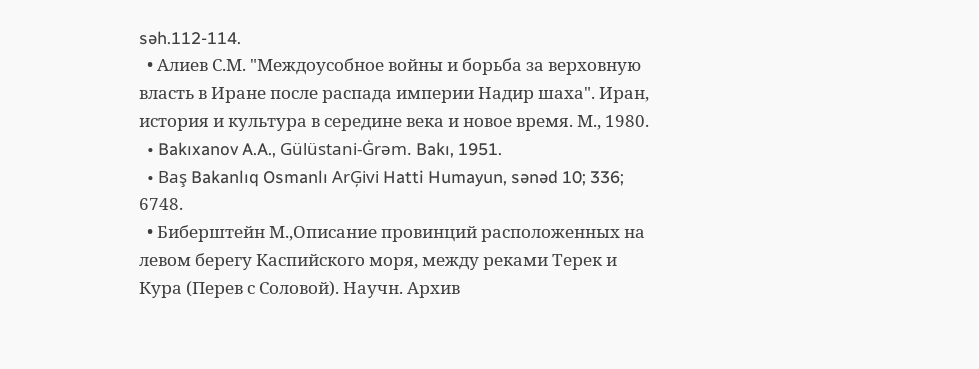səh.112-114.
  • Алиев С.М. "Междоусобное войны и борьба за верховную власть в Иране после распада империи Надир шаха". Иран, история и культура в середине века и новое время. М., 1980.
  • Bakıxanov A.A., Gülüstani-Ġrəm. Bakı, 1951.
  • Baş Bakanlıq Osmanlı ArĢivi Hatti Humayun, sənəd 10; 336; 6748.
  • Биберштейн М.,Описание провинций расположенных на левом берегу Каспийского моря, между реками Терек и Кура (Перев с Соловой). Научн. Архив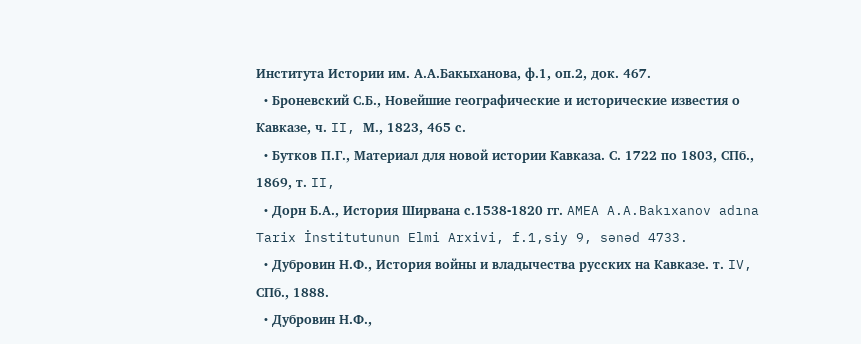Института Истории им. А.А.Бакыханова, ф.1, оп.2, док. 467.
  • Броневский С.Б., Новейшие географические и исторические известия о Кавказе, ч. II, М., 1823, 465 с.
  • Бутков П.Г., Материал для новой истории Кавказа. С. 1722 по 1803, СПб., 1869, т. II,
  • Дорн Б.А., История Ширвана с.1538-1820 гг. AMEA A.A.Bakıxanov adına Tarix İnstitutunun Elmi Arxivi, f.1,siy 9, sənəd 4733.
  • Дубровин Н.Ф., История войны и владычества русских на Кавказе. т. IV, СПб., 1888.
  • Дубровин Н.Ф.,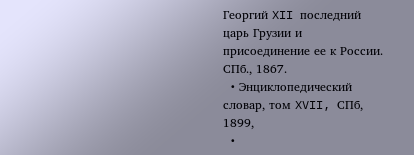Георгий XII последний царь Грузии и присоединение ее к России. СПб., 1867.
  • Энциклопедический словар, том XVII, СПб, 1899,
  •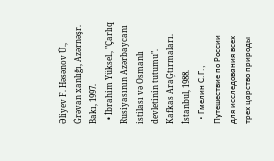Əliyev F. Həsənov Ü., Ġrəvan xanlığı, Azərnəşr. Bakı, 1997.
  • İbrahim Yüksel., "Çarlıq Rusiyasının Azərbaycanı istilası və Osmanlı devletinin tutumu". Kafkas AraĢtırmaları. İstanbul, 1988.
  • Гмелин С.Г., Путешествие по России для исследования всех трех царство природы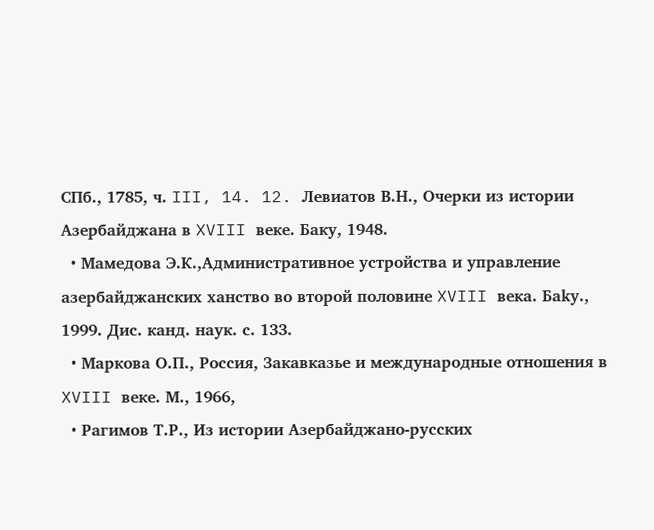СПб., 1785, ч. III, 14. 12. Левиатов В.Н., Очерки из истории Азербайджана в XVIII веке. Баку, 1948.
  • Мамедова Э.К.,Административное устройства и управление азербайджанских ханство во второй половине XVIII века. Бakу., 1999. Дис. канд. наук. с. 133.
  • Маркова О.П., Россия, Закавказье и международные отношения в XVIII веке. М., 1966,
  • Рагимов Т.Р., Из истории Азербайджанo-русских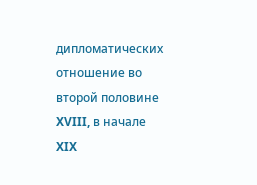дипломатических отношение во второй половине XVIII, в начале XIX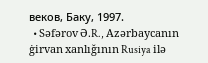веков, Баку, 1997.
  • Səfərov Ə.R., Azərbaycanın ġirvan xanlığının Rusiya ilə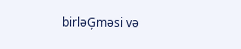birləĢməsi və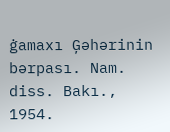ġamaxı Ģəhərinin bərpası. Nam. diss. Bakı., 1954.